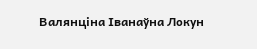Валянціна Іванаўна Локун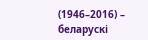(1946–2016) – беларускі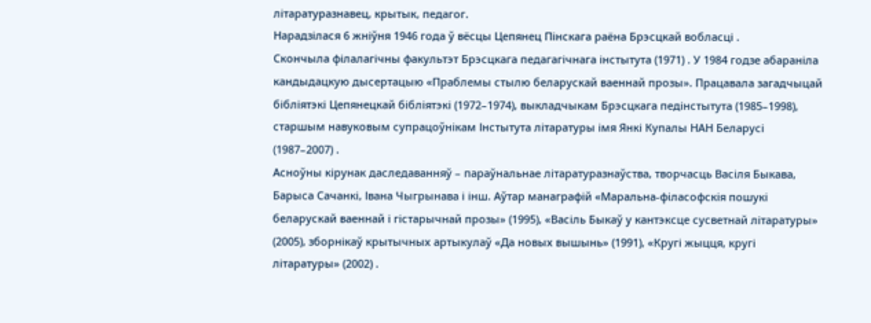літаратуразнавец, крытык, педагог.
Нарадзілася 6 жніўня 1946 года ў вёсцы Цепянец Пінскага раёна Брэсцкай вобласці .
Скончыла філалагічны факультэт Брэсцкага педагагічнага інстытута (1971) . У 1984 годзе абараніла кандыдацкую дысертацыю «Праблемы стылю беларускай ваеннай прозы». Працавала загадчыцай бібліятэкі Цепянецкай бібліятэкі (1972–1974), выкладчыкам Брэсцкага педінстытута (1985–1998), старшым навуковым супрацоўнікам Інстытута літаратуры імя Янкі Купалы НАН Беларусі (1987–2007) .
Асноўны кірунак даследаванняў – параўнальнае літаратуразнаўства, творчасць Васіля Быкава, Барыса Сачанкі, Івана Чыгрынава і інш. Аўтар манаграфій «Маральна-філасофскія пошукі беларускай ваеннай і гістарычнай прозы» (1995), «Васіль Быкаў у кантэксце сусветнай літаратуры» (2005), зборнікаў крытычных артыкулаў «Да новых вышынь» (1991), «Кругі жыцця, кругі літаратуры» (2002) .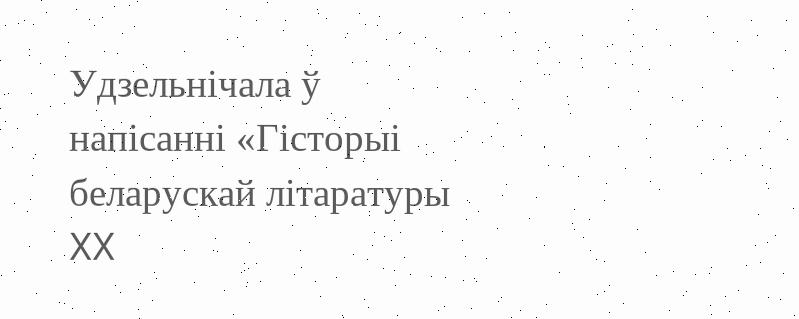Удзельнічала ў напісанні «Гісторыі беларускай літаратуры XX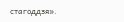стагоддзя».